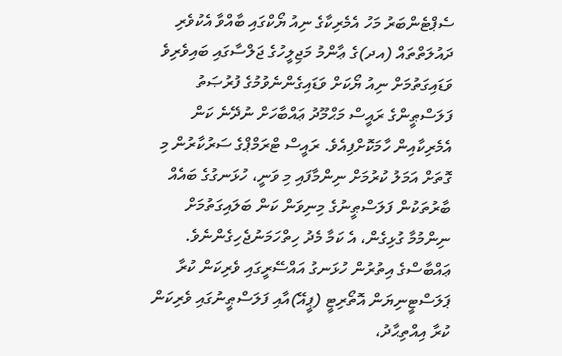ސެޕްޓެންބަރު މަހު އެމެރިކާގެ ނިއު ޔޯކްގައި ބާއްވާ އެކުވެރި ދައުލަތްތައް (އދ)ގެ ޢާންމު މަޖިލީހުގެ ޖަލްސާގައި ބައިވެރިވެ ވަޑައިގަތުމަށް ނިއު ޔޯކަށް ވަޑައިގެންނެވުމުގެ ފުރުޞަތު ފަލަސްޠީންގެ ރައީސް މަޙްމޫދު ޢައްބާހަށް ނުދޭނެ ކަން އެމެރިކާއިން ހާމަކޮށްފިއެވެ. ރައީސް ޓްރަމްޕްގެ ސަރުކާރުން މި ގޮތަށް އަމަލު ކުރުމަށް ނިންމާފައި މި ވަނީ، ހުޅަނގުގެ ބައެއް ބާރުތަކުން ފަލަސްޠީނުގެ މިނިވަން ކަން ބަލައިގަތުމަށް ނިންމުމާ ގުޅިގެން، އެ ކަމާ މެދު ހިތްހަމަނުޖެހިގެންނެވެ.
ޢައްބާސްގެ އިތުރުން ހުޅަނގު އައްސޭރީގައި ވެރިކަން ކުރާ ޕަލަސްޓީނިޔަން އޮތޯރިޓީ (ޕީއޭ)އާއި ފަލަސްޠީނުގައި ވެރިކަން ކުރާ އިއްތިޙާދު،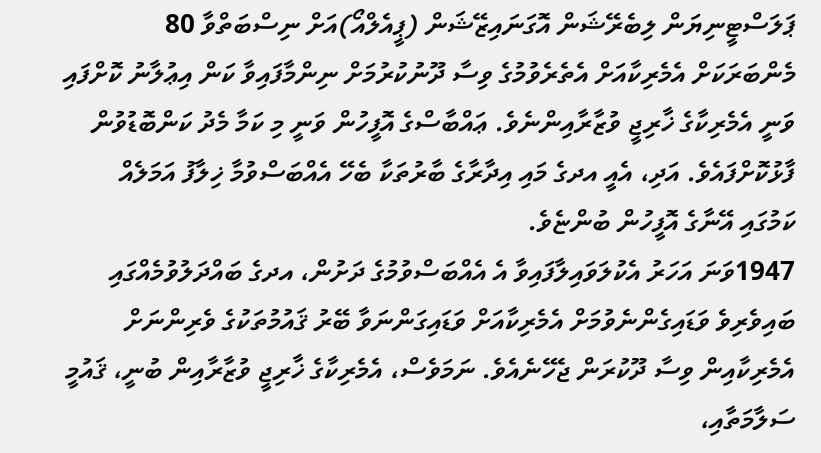ޕަލަސްޓީނިޔަން ލިބެރޭޝަން އޮގަނައިޒޭޝަން (ޕީއެލްއޯ)އަށް ނިސްބަތްވާ 80 މެންބަރަކަށް އެމެރިކާއަށް އެތެރެވުމުގެ ވިސާ ދޫނުކުރުމަށް ނިންމާފައިވާ ކަން އިޢުލާނު ކޮށްފައި ވަނީ އެމެރިކާގެ ޚާރިޖީ ވުޒާރާއިންނެވެ. ޢައްބާސްގެ އޮފީހުން ވަނީ މި ކަމާ މެދު ކަންބޮޑުވުން ފާޅުކޮށްފައެވެ. އަދި، އެއީ އދގެ މައި އިދާރާގެ ބާރުތަކާ ބެހޭ އެއްބަސްވުމާ ޚިލާފު އަމަލެއް ކަމުގައި އޭނާގެ އޮފީހުން ބުންޏެވެ.
1947ވަނަ އަހަރު އެކުލަވައިލާފައިވާ އެ އެއްބަސްވުމުގެ ދަށުން، އދގެ ބައްދަލުވުމެއްގައި ބައިވެރިވެ ވަޑައިގެންނެވުމަށް އެމެރިކާއަށް ވަޑައިގަންނަވާ ބޭރު ޤައުމުތަކުގެ ވެރިންނަށް އެމެރިކާއިން ވިސާ ދޫކުރަން ޖެހޭނެއެވެ. ނަމަވެސް، އެމެރިކާގެ ޚާރިޖީ ވުޒާރާއިން ބުނީ، ޤައުމީ ސަލާމަތާއި،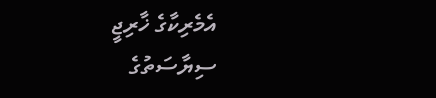އެމެރިކާގެ ޚާރިޖީ ސިޔާސަތުގެ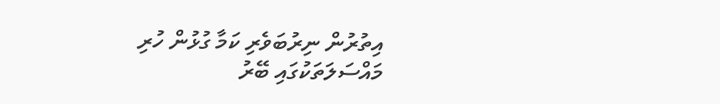އިތުރުން ނިރުބަވެރި ކަމާ ގުޅުން ހުރި މައްސަލަތަކުގައި ބޭރު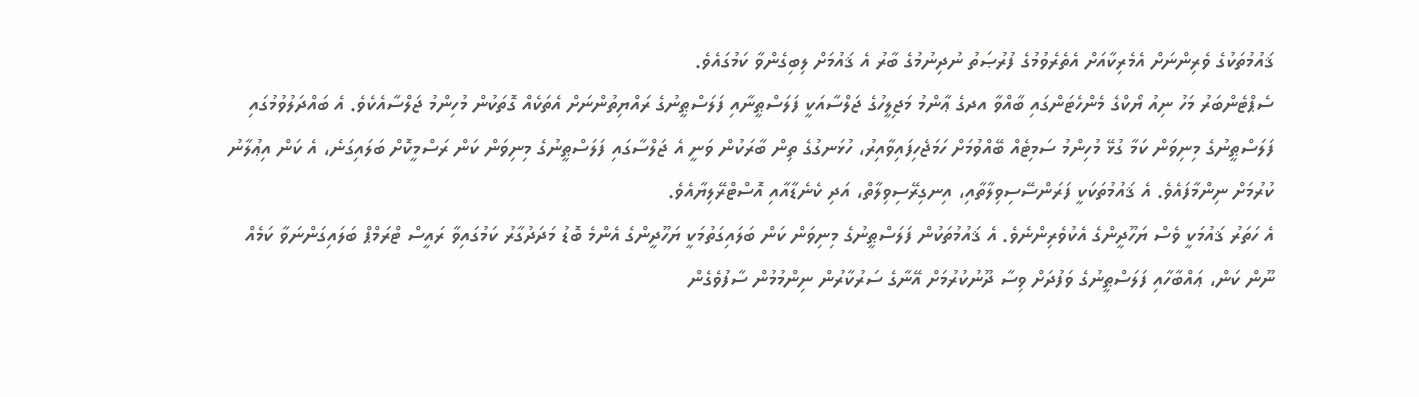ޤައުމުތަކުގެ ވެރިންނަށް އެމެރިކާއަށް އެތެރެވުމުގެ ފުރުޞަތު ނުދިނުމުގެ ބާރު އެ ޤައުމަށް ލިބިގެންވާ ކަމުގައެވެ.
ސެޕްޓެންބަރު މަހު ނިއު ޔޯކްގެ މެންހެޓަންގައި ބާއްވާ އދގެ ޢާންމު މަޖިލީހުގެ ޖަލްސާއަކީ ފަލަސްޠީނާއި ފަލަސްޠީނުގެ ރައްޔިތުންނަށް އެތަކެއް ގޮތަކުން މުހިންމު ޖަލްސާއެކެވެ. އެ ބައްދަލުވުމުގައި ފަލަސްޠީނުގެ މިނިވަން ކަމާ ގުޅޭ މުހިންމު ސަމިޓެއް ބޭއްވުމަށް ހަމަޖެހިފައިވާއިރު، ހުޅަނގުގެ ތިން ބާރަކުން ވަނީ އެ ޖަލްސާގައި ފަލަސްޠީނުގެ މިނިވަން ކަން ރަސްމީކޮށް ބަލައިގަނެ، އެ ކަން އިޢުލާނު ކުރުމަށް ނިންމާފައެވެ. އެ ޤައުމުތަކަކީ ފަރަންސޭސިވިލާތާއި، އިނގިރޭސިވިލާތް، އަދި ކެނެޑާއާއި އޮސްޓްރޭލިޔާއެވެ.
އެ ހަތަރު ޤައުމަކީ ވެސް ޔަހޫދީންގެ އެކުވެރިންނެވެ. އެ ޤައުމުތަކުން ފަލަސްޠީނުގެ މިނިވަން ކަން ބަލައިގަތުމަކީ ޔަހޫދީންގެ އެންމެ ބޮޑު މަދަދުގާރު ކަމުގައިވާ ރައީސް ޓްރަމްޕް ބަލައިގަންނަވާ ކަމެއް ނޫން ކަން، ޢައްބާހާއި ފަލަސްޠީނުގެ ވަފުދަށް ވިސާ ދޫނުކުރުމަށް އޭނާގެ ސަރުކާރުން ނިންމުމުން ސާފުވެގެން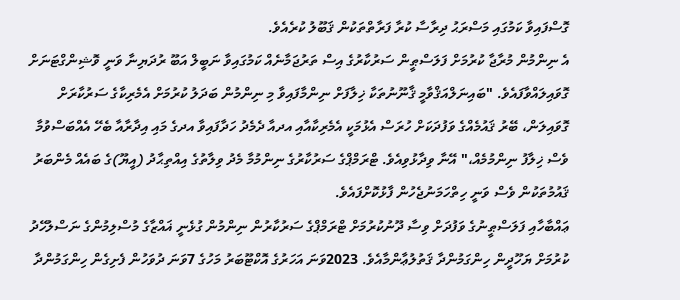ގޮސްފައިވާ ކަމުގައި މަސްރަޙު ދިރާސާ ކުރާ ފަރާތްތަކުން ޤަބޫލު ކުރެއެވެ.
އެ ނިންމުން މުރާޖާ ކުރުމަށް ފަލަސްޠީން ސަރުކާރުގެ އިސް ތަރުޖަމާނެއް ކަމުގައިވާ ނަބީލް އަބޫ ރުދަޔިނާ ވަނީ ވޮޝިންގްޓަނަށް ގޮވައިލައްވާފައެވެ. "ބައިނަލްއަޤްވާމީ ޤާނޫނުތަކާ ޚިލާފަށް ނިންމާފައިވާ މި ނިންމުން ބަދަލު ކުރުމަށް އެމެރިކާގެ ސަރުކާރަށް ގޮވައިލަން، ބޭރު ޤައުމެއްގެ ވަފުދަކަށް ހުރަސް އެޅުމަކީ އެމެރިކާއާއި އދއާ ދެމެދު ހަދާފައިވާ އދގެ މައި އިދާރާއާ ބެހޭ އެއްބަސްވުމާ ވެސް ޚިލާފު ނިންމުމެއް،" އޭނާ ވިދާޅުވިއެވެ. ޓްރަމްޕްގެ ސަރުކާރުގެ ނިންމުމާ މެދު ވިލާތުގެ އިއްތިޙާދު (އީޔޫ)ގެ ބައެއް މެންބަރު ޤައުމުތަކުން ވެސް ވަނީ ހިތްހަމަނުޖެހުން ފާޅުކޮށްފައެވެ.
ޢައްބާހާއި ފަލަސްޠީނުގެ ވަފުދަށް ވިސާ ދޫނުކުރުމަށް ޓްރަމްޕްގެ ސަރުކާރުން ނިންމުން ގުޅެނީ ޣައްޒާގެ މުސްލިމުންގެ ނަސްލުހޭދު ކުރުމަށް ޔަހޫދީން ހިންގަމުންދާ ޤަތުލުޢާންމާއެވެ. 2023ވަނަ އަހަރުގެ އޮކްޓޫބަރު މަހުގެ 7ވަނަ ދުވަހުން ފެށިގެން ހިންގަމުންދާ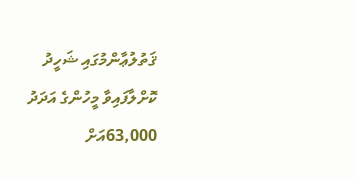ޤަތުލުޢާންމުގައި ޝަހީދު ކޮށްލާފައިވާ މީހުންގެ އަދަދު 63,000އަށް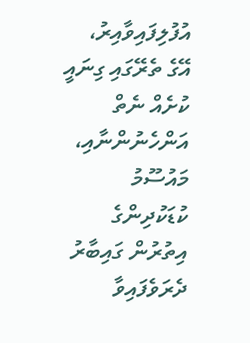އުފުލިފައިވާއިރު، އޭގެ ތެރޭގައި ގިނައީ ކުށެއް ނެތް އަންހެނުންނާއި، މައުސޫމު ކުޑަކުދިންގެ އިތުރުން ގައިބާރު ދެރަވެފައިވާ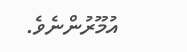އުމޫރުންނެވެ.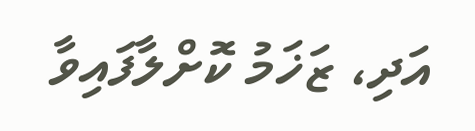އަދި، ޒަޚަމު ކޮށްލާފައިވާ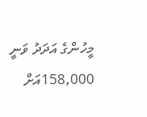މީހުންގެ އަދަދު ވަނީ 158,000އަށް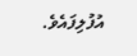އުފުލިފައެވެ.